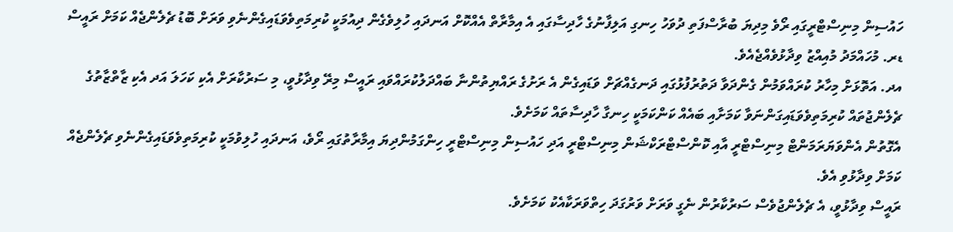ހައުސިން މިނިސްޓްރީގައި ރޯވެ މިދިޔަ ބުރާސްފަތި ދުވަހު ހިނގި އަލިފާނުގެ ހާދިސާގައި އެ އިމާރާތް އެއްކޮށް އަނދައި ހުލިވެގެން ދިއުމަކީ ކުރިމަތިވެވަޑައިގެންނެވި ވަރަށް ބޮޑު ޗެލެންޖެއް ކަމަށް ރައީސް ޑރ. މުހައްމަދު މުއިއްޒު ވިދާޅުވެއްޖެއެވެ.
އދ. އަތޮޅަށް މިހާރު ކުރައްވަމުން ގެންދަވާ ދަތުރުފުޅުގައި ދަނގެއްޗަށް ވަޑައިގެން އެ ރަށުގެ ރައްޔިތުންނާ ބައްދަލުކުރައްވައި ރައީސް މިރޭ ވިދާޅުވީ، މި ސަރުކާރަށް އެކި ކަހަލަ އަދ އެކި ޒާތްޒާތުގެ ޗެލެންޖުތައް ކުރިމަތިވެވަޑައިގަންނަވާ ކަމަށާއި ބައެއް ކަންކަމަކީ ހިނގާ ހާދިސާތައް ކަމަށެވެ.
އެގޮތުން އެންވަޔަރަމަންޓް މިނިސްޓްރީ އާއި ކޮންސްޓްރަކްޝަން މިނިސްޓްރީ އަދި ހައުސިން މިނިސްޓްރީ ހިންގަމުންދިޔަ އިމާރާތުގައި ރޯވެ، އަނދައި ހުލިވުމަކީ ކުރިމަތިވެވަޑައިގެންނެވި ޗެލެންޖެއް ކަމަށް ވިދާޅުވި އެވެ.
ރައީސް ވިދާޅުވީ، އެ ޗެލެންޖުވެސް ސަރުކާރުން ނެގީ ވަރަށް ވަރުގަދަ ހިތްވަރަކާއެކު ކަމަށެވެ.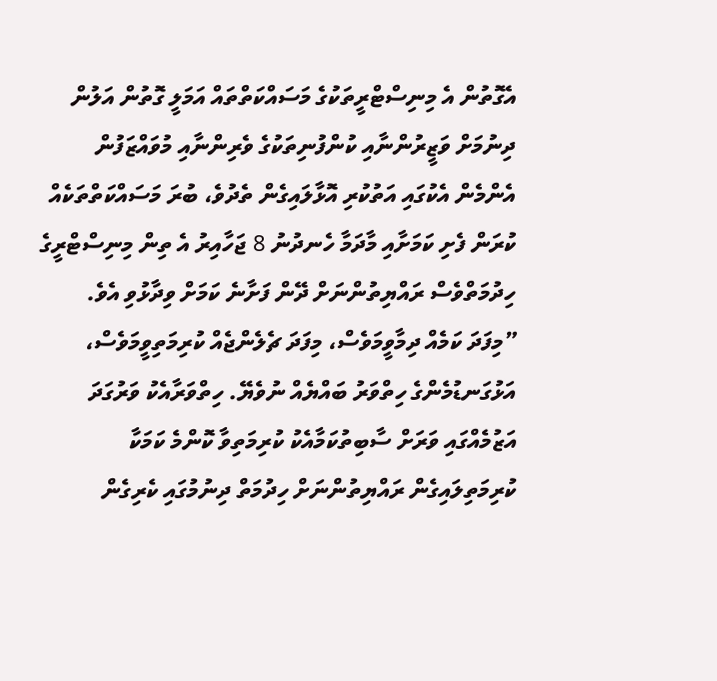އެގޮތުން އެ މިނިސްޓްރީތަކުގެ މަސައްކަތްތައް އަމަލީ ގޮތުން އަލުން ދިނުމަށް ވަޒީރުންނާއި ކުންފުނިތަކުގެ ވެރިންނާއި މުވައްޒަފުން އެންމެން އެކުގައި އަތުކުރި އޮޅާލައިގެން ތެދުވެ، ބުރަ މަސައްކަތްތަކެއް ކުރަން ފެށި ކަމަށާއި މާދަމާ ހެނދުނު 8 ޖަހާއިރު އެ ތިން މިނިސްޓްރީގެ ހިދުމަތްވެސް ރައްޔިތުންނަށް ދޭން ފަށާނެ ކަމަށް ވިދާޅުވި އެވެ.
”މިފަދަ ކަމެއް ދިމާވީމަވެސް، މިފަދަ ޗެލެންޖެއް ކުރިމަތިވީމަވެސް، އަޅުގަނޑުމެންގެ ހިތްވަރު ބައްޔެއް ނުވެޔޭ. ހިތްވަރާއެކު ވަރުގަދަ އަޒުމެއްގައި ވަރަށް ސާބިތުކަމާއެކު ކުރިމަތިވާ ކޮންމެ ކަމަކާ ކުރިމަތިލައިގެން ރައްޔިތުންނަށް ހިދުމަތް ދިނުމުގައި ކެރިގެން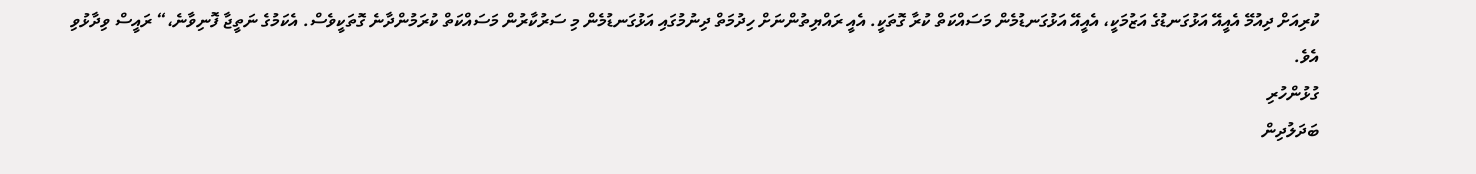ކުރިއަށް ދިއުމޭ އެއީއޭ އަޅުގަނޑުގެ އަޒުމަކީ، އެއީއޭ އަޅުގަނޑުމެން މަސައްކަތް ކުރާ ގޮތަކީ. އެއީ ރައްޔިތުންނަށް ހިދުމަތް ދިނުމުގައި އަޅުގަނޑުމެން މި ސަރުކާރުން މަސައްކަތް ކުރަމުންދާނެ ގޮތަކީވެސް. އެކަމުގެ ނަތީޖާ ފޮނިވާނެ،“ ރައީސް ވިދާޅުވި އެވެ.
ގުޅުންހުރި
ބަދަލުދިން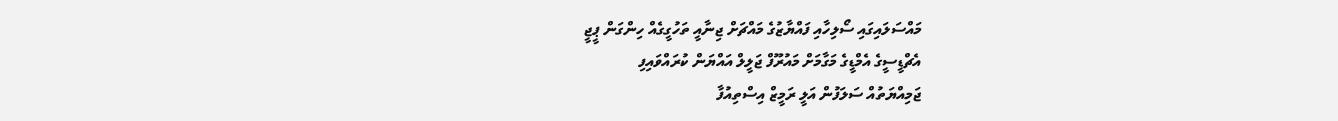މައްސަލައިގައި ސޯލިހާއި ފައްޔާޒުގެ މައްޗަށް ޖިނާއީ ތަހުގީގެއް ހިންގަން ޕީޖީ
އެޗްޑީސީގެ އެމްޑީގެ މަގާމަށް މައުރޫފް ޖަލީލް އައްޔަން ކުރައްވައިފި
ޖަމިއްޔަތުއް ސަލަފުން އަލީ ރަމީޒް އިސްތިއުފާ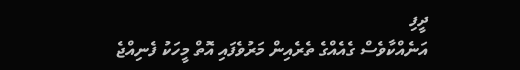ދީފި
އަނެއްކާވެސް ގެއެއްގެ ތެރެއިން މަރުވެފައި އޮތް މީހަކު ފެނިއްޖެ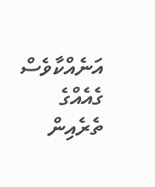އަނެއްކާވެސް ގެއެއްގެ ތެރެއިން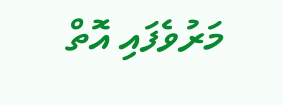މަރުވެފައި އޮތް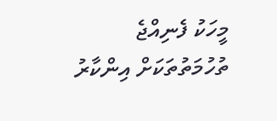މީހަކު ފެނިއްޖެ
ތުހުމަތުތަކަށް އިންކާރު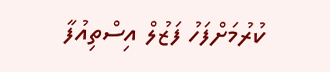ކުރުމަށްފަހު ފަޒުލް އިސްތިއުފާ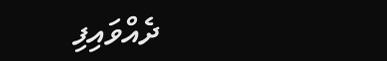ދެއްވައިފި